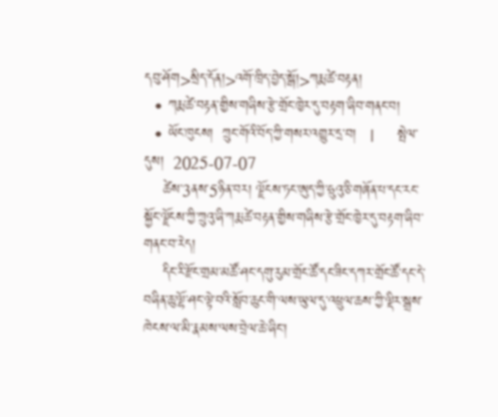དབུ་ཤོག>སྲིད་དོན།>འགོ་ཁྲིད་བྱེད་སྒོ།>ཀརྨ་ཚེ་བརྟན།
  • ཀརྨ་ཚེ་བརྟན་གྱིས་གཞིས་རྩེ་གྲོང་ཁྱེར་དུ་བརྟག་ཞིབ་གནང་བ།
  • ཡོང་ཁུངས།  ཀྲུང་གོའི་བོད་ཀྱི་གསར་འགྱུར་དྲ་བ།   |     སྤེལ་དུས།  2025-07-07
    ཚེས་3ནས་5ཉིན་བར། ལྗོངས་ཏང་ཨུད་ཀྱི་ཧྲུའུ་ཅི་གཞོན་པ་དང་རང་སྐྱོང་ལྗོངས་ཀྱི་ཀྲུའུ་ཞི་ཀརྨ་ཚེ་བརྟན་གྱིས་གཞིས་རྩེ་གྲོང་ཁྱེར་དུ་བརྟག་ཞིབ་གནང་བ་རེད།
    དིང་རི་རྫོང་གྲམ་མཚོ་ཤང་དགུ་རུམ་གྲོང་ཚོ་དང་ཟིང་དཀར་གྲོང་ཚོ་དང་དེ་བཞིན་ཆུ་ལྷོ་ཤང་ལྟེ་བའི་སློབ་ཆུང་གི་ལས་ཡུལ་དུ་འཕྲུལ་ཆས་ཀྱི་ལྡིར་སྒྲས་ཁེངས་ལ་མི་རྣམས་ལས་བྲེལ་ཆེ་ཞིང་།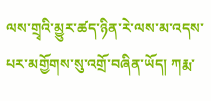ལས་གྲྭའི་མྱུར་ཚད་ཉིན་རེ་ལས་མ་འདས་པར་མགྱོགས་སུ་འགྲོ་བཞིན་ཡོད། ཀརྨ་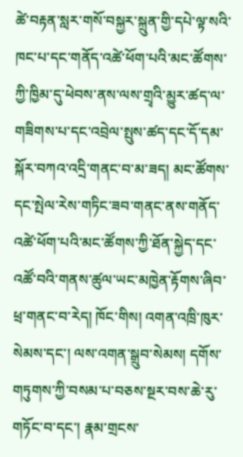ཚེ་བརྟན་སླར་གསོ་བསྐྱར་སྐྲུན་གྱི་དཔེ་ལྟ་སའི་ཁང་པ་དང་གནོད་འཚེ་ཕོག་པའི་མང་ཚོགས་ཀྱི་ཁྱིམ་དུ་ཕེབས་ནས་ལས་གྲྭའི་མྱུར་ཚད་ལ་གཟིགས་པ་དང་འབྲེལ་སྤུས་ཚད་དང་དོ་དམ་སྐོར་བཀའ་འདྲི་གནང་བ་མ་ཟད། མང་ཚོགས་དང་སྤེལ་རེས་གཏིང་ཟབ་གནང་ནས་གནོད་འཚེ་ཕོག་པའི་མང་ཚོགས་ཀྱི་ཐོན་སྐྱེད་དང་འཚོ་བའི་གནས་ཚུལ་ཡང་མཁྱེན་རྟོགས་ཞིབ་ཕྲ་གནང་བ་རེད། ཁོང་གིས། འགན་འཁྲི་ཁུར་སེམས་དང་། ལས་འགན་སྒྲུབ་སེམས། དགོས་གཏུགས་ཀྱི་བསམ་པ་བཅས་སྔར་བས་ཆེ་རུ་གཏོང་བ་དང་། རྣམ་གྲངས་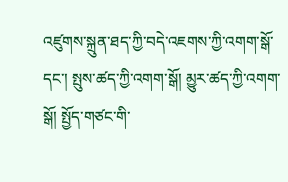འཛུགས་སྐྲུན་ཐད་ཀྱི་བདེ་འཇགས་ཀྱི་འགག་སྒོ་དང་། སྤུས་ཚད་ཀྱི་འགག་སྒོ། མྱུར་ཚད་ཀྱི་འགག་སྒོ། སྤྱོད་གཙང་གི་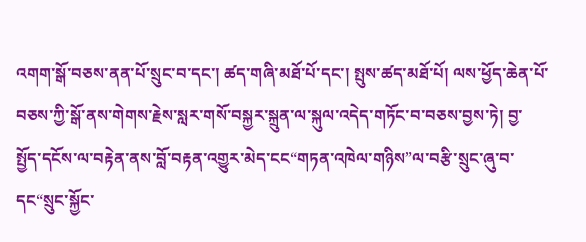འགག་སྒོ་བཅས་ནན་པོ་སྲུང་བ་དང་། ཚད་གཞི་མཐོ་པོ་དང་། སྤུས་ཚད་མཐོ་པོ། ལས་ཕྱོད་ཆེན་པོ་བཅས་ཀྱི་སྒོ་ནས་གེགས་རྗེས་སླར་གསོ་བསྐྱར་སྐྲུན་ལ་སྐུལ་འདེད་གཏོང་བ་བཅས་བྱས་ཏེ། བྱ་སྤྱོད་དངོས་ལ་བརྟེན་ནས་བློ་བརྟན་འགྱུར་མེད་ངང“གཏན་འཁེལ་གཉིས”ལ་བརྩི་སྲུང་ཞུ་བ་དང“སྲུང་སྐྱོང་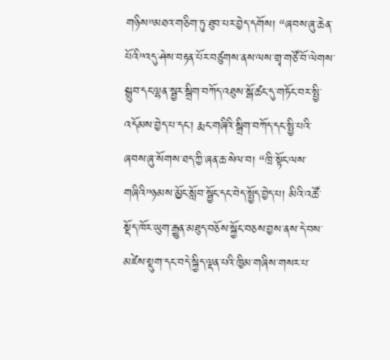གཉིས”མཐའ་གཅིག་ཏུ་ཐུབ་པར་བྱེད་དགོས། “ཞབས་ཞུ་ཆེན་པོའི”འདུ་ཤེས་བརྟན་པོར་བཙུགས་ནས་ལས་གྲྭ་གཙོ་བོ་ལེགས་སྒྲུབ་དང་ལྷན་སྦྱར་སྒྲིག་བཀོད་འཐུས་སྒོ་ཚང་དུ་གཏོང་བར་སྤྱི་འདོམས་བྱེད་པ་དང་། རྨང་གཞིའི་སྒྲིག་བཀོད་དང་སྤྱི་པའི་ཞབས་ཞུ་སོགས་ཐད་ཀྱི་ཞན་ཆ་སེལ་བ། “ཁྲི་སྟོང་ལས་གཞིའི”ཉམས་མྱོང་སློབ་སྦྱོང་དང་བེད་སྤྱོད་བྱེད་པ། མིའི་འཚོ་སྡོད་ཁོར་ཡུག་རྒྱུན་མཐུད་བཅོས་སྐྱོང་བཅས་བྱས་ནས་དེ་བས་མཛེས་སྡུག་དང་བདེ་སྐྱིད་ལྡན་པའི་ཁྱིམ་གཞིས་གསར་པ་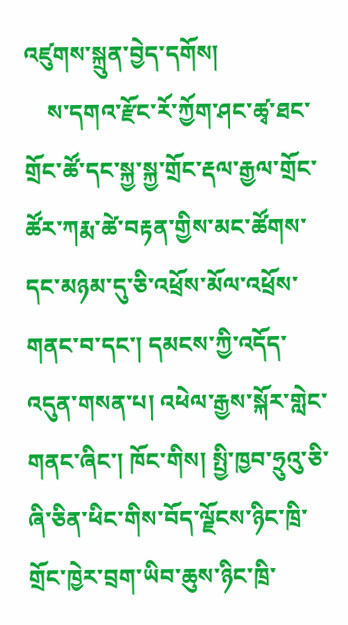འཛུགས་སྐྲུན་བྱེད་དགོས།
    ས་དགའ་རྫོང་རོ་ཀྱོག་ཤང་ཚྭ་ཐང་གྲོང་ཚོ་དང་སྐྱ་སྐྱ་གྲོང་རྡལ་རྒྱལ་གྲོང་ཚོར་ཀརྨ་ཚེ་བརྟན་གྱིས་མང་ཚོགས་དང་མཉམ་དུ་ཅི་འཕྲོས་མོལ་འཕྲོས་གནང་བ་དང་། དམངས་ཀྱི་འདོད་འདུན་གསན་པ། འཕེལ་རྒྱས་སྐོར་གླེང་གནང་ཞིང་། ཁོང་གིས། སྤྱི་ཁྱབ་ཧྲུའུ་ཅི་ཞི་ཅིན་ཕིང་གིས་བོད་ལྗོངས་ཉིང་ཁྲི་གྲོང་ཁྱེར་བྲག་ཡིབ་ཆུས་ཉིང་ཁྲི་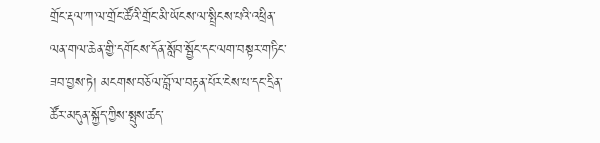གྲོང་རྡལ་ཀ་ལ་གྲོང་ཚོའི་གྲོང་མི་ཡོངས་ལ་སྤྲིངས་པའི་འཕྲིན་ལན་གལ་ཆེན་གྱི་དགོངས་དོན་སློབ་སྦྱོང་དང་ལག་བསྟར་གཏིང་ཟབ་བྱས་ཏེ། མངགས་བཅོལ་བློ་ལ་བརྟན་པོར་ངེས་པ་དང་དྲིན་ཚོར་མདུན་སྐྱོད་ཀྱིས་སྤུས་ཚད་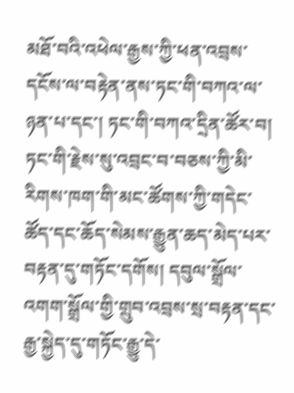མཐོ་བའི་འཕེལ་རྒྱས་ཀྱི་ཕན་འབྲས་དངོས་ལ་བརྟེན་ནས་ཏང་གི་བཀའ་ལ་ཉན་པ་དང་། ཏང་གི་བཀའ་དྲིན་ཚོར་བ། ཏང་གི་རྗེས་སུ་འབྲང་བ་བཅས་ཀྱི་མི་རིགས་ཁག་གི་མང་ཚོགས་ཀྱི་གདེང་ཚོད་དང་ཆོད་སེམས་རྒྱུན་ཆད་མེད་པར་བརྟན་དུ་གཏོང་དགོས། དབུལ་སྒྲོལ་འགག་སྒྲོལ་གྱི་གྲུབ་འབྲས་སྲ་བརྟན་དང་རྒྱ་སྐྱེད་དུ་གཏོང་རྒྱུ་དེ་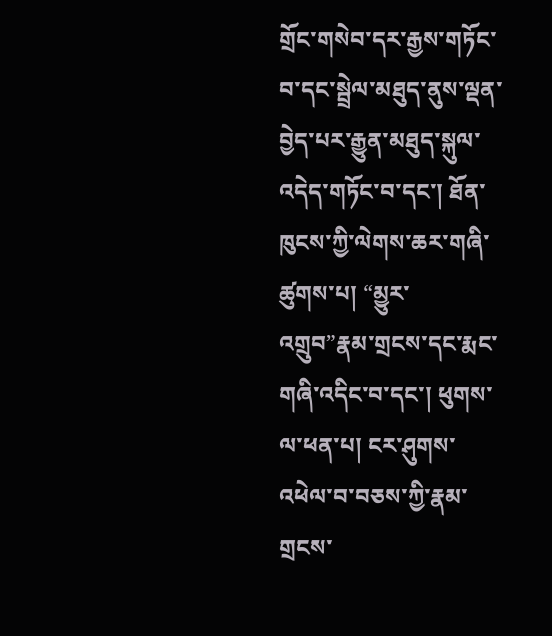གྲོང་གསེབ་དར་རྒྱས་གཏོང་བ་དང་སྦྲེལ་མཐུད་ནུས་ལྡན་བྱེད་པར་རྒྱུན་མཐུད་སྐུལ་འདེད་གཏོང་བ་དང་། ཐོན་ཁུངས་ཀྱི་ལེགས་ཆར་གཞི་ཚུགས་པ། “མྱུར་འགྲུབ”རྣམ་གྲངས་དང་རྨང་གཞི་འདིང་བ་དང་། ཕུགས་ལ་ཕན་པ། ངར་ཤུགས་འཕེལ་བ་བཅས་ཀྱི་རྣམ་གྲངས་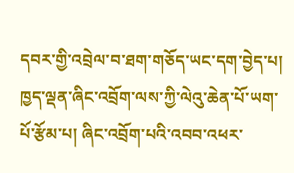དབར་གྱི་འབྲེལ་བ་ཐག་གཅོད་ཡང་དག་བྱེད་པ། ཁྱད་ལྡན་ཞིང་འབྲོག་ལས་ཀྱི་ལེའུ་ཆེན་པོ་ཡག་པོ་རྩོམ་པ། ཞིང་འབྲོག་པའི་འབབ་འཕར་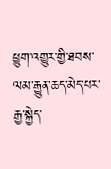ཕྱུག་འགྱུར་གྱི་ཐབས་ལམ་རྒྱུན་ཆད་མེད་པར་རྒྱ་སྐྱེད་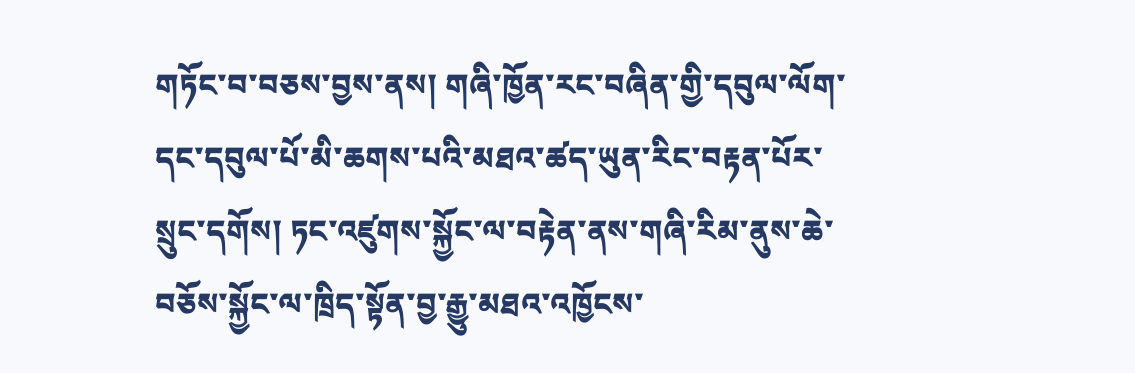གཏོང་བ་བཅས་བྱས་ནས། གཞི་ཁྱོན་རང་བཞིན་གྱི་དབུལ་ལོག་དང་དབུལ་པོ་མི་ཆགས་པའི་མཐའ་ཚད་ཡུན་རིང་བརྟན་པོར་སྲུང་དགོས། ཏང་འཛུགས་སྐྱོང་ལ་བརྟེན་ནས་གཞི་རིམ་ནུས་ཆེ་བཅོས་སྐྱོང་ལ་ཁྲིད་སྟོན་བྱ་རྒྱུ་མཐའ་འཁྱོངས་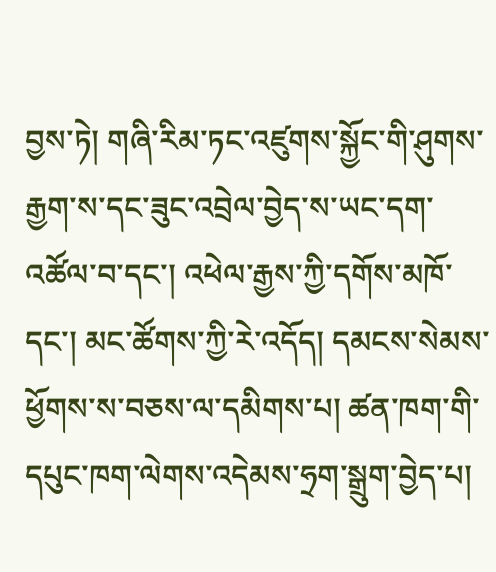བྱས་ཏེ། གཞི་རིམ་ཏང་འཛུགས་སྐྱོང་གི་ཤུགས་རྒྱག་ས་དང་ཟུང་འབྲེལ་བྱེད་ས་ཡང་དག་འཚོལ་བ་དང་། འཕེལ་རྒྱས་ཀྱི་དགོས་མཁོ་དང་། མང་ཚོགས་ཀྱི་རེ་འདོད། དམངས་སེམས་ཕྱོགས་ས་བཅས་ལ་དམིགས་པ། ཚན་ཁག་གི་དཔུང་ཁག་ལེགས་འདེམས་ཧྲག་སྒྲུག་བྱེད་པ།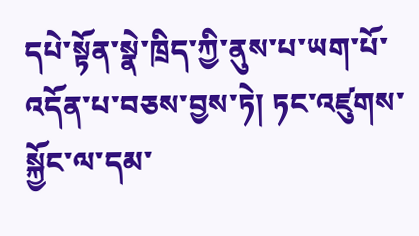དཔེ་སྟོན་སྣེ་ཁྲིད་ཀྱི་ནུས་པ་ཡག་པོ་འདོན་པ་བཅས་བྱས་ཏེ། ཏང་འཛུགས་སྐྱོང་ལ་དམ་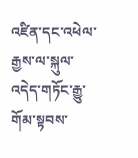འཛིན་དང་འཕེལ་རྒྱས་ལ་སྐུལ་འདེད་གཏོང་རྒྱུ་གོམ་སྟབས་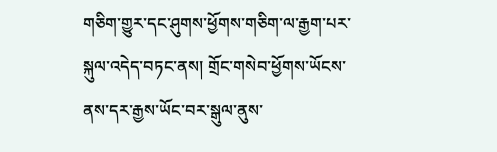གཅིག་གྱུར་དང་ཤུགས་ཕྱོགས་གཅིག་ལ་རྒྱག་པར་སྐུལ་འདེད་བཏང་ནས། གྲོང་གསེབ་ཕྱོགས་ཡོངས་ནས་དར་རྒྱས་ཡོང་བར་སྒུལ་ནུས་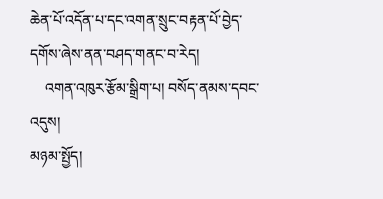ཆེན་པོ་འདོན་པ་དང་འགན་སྲུང་བརྟན་པོ་བྱེད་དགོས་ཞེས་ནན་བཤད་གནང་བ་རེད།
    འགན་འཁུར་རྩོམ་སྒྲིག་པ། བསོད་ནམས་དབང་འདུས།
མཉམ་སྤྱོད།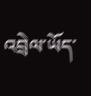འབྲེལ་ཡོད་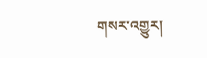གསར་འགྱུར།